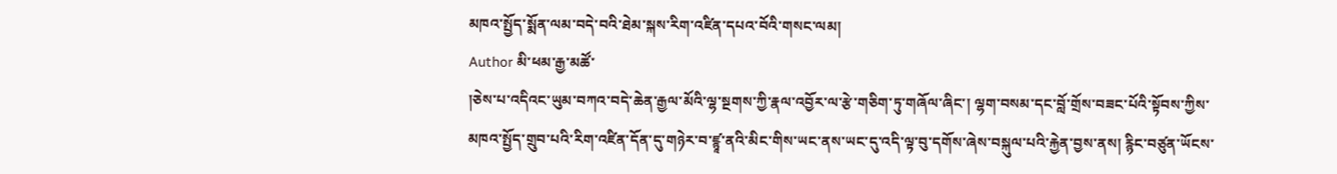མཁའ་སྤྱོད་སྨོན་ལམ་བདེ་བའི་ཐེམ་སྐས་རིག་འཛིན་དཔའ་བོའི་གསང་ལམ།
Author མི་ཕམ་རྒྱ་མཚོ་
།ཅེས་པ་འདིའང་ཡུམ་བཀའ་བདེ་ཆེན་རྒྱལ་མོའི་ལྷ་སྔགས་ཀྱི་རྣལ་འབྱོར་ལ་རྩེ་གཅིག་ཏུ་གཞོལ་ཞིང་། ལྷག་བསམ་དང་བློ་གྲོས་བཟང་པོའི་སྟོབས་ཀྱིས་མཁའ་སྤྱོད་གྲུབ་པའི་རིག་འཛིན་དོན་དུ་གཉེར་བ་ཛྙཱ་ནའི་མིང་གིས་ཡང་ནས་ཡང་དུ་འདི་ལྟ་བུ་དགོས་ཞེས་བསྐུལ་པའི་རྐྱེན་བྱས་ནས། རྙིང་བཙུན་ཡོངས་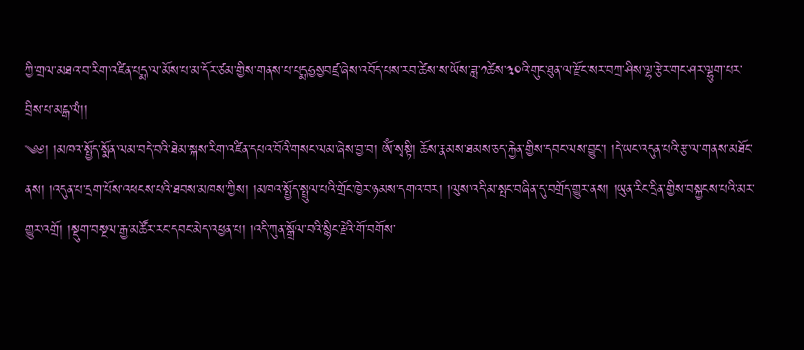ཀྱི་གྲལ་མཐའ་བ་རིག་འཛིན་པདྨ་ལ་མོས་པ་མ་དོར་ཙམ་གྱིས་གནས་པ་པདྨཧྱསྱབཛྲ་ཞེས་འབོད་པས་རབ་ཚེས་ས་ཡོས་ཟླ་༡ཚེས་༣༠འི་གུང་ཐུན་ལ་རྫོང་སར་བཀྲ་ཤིས་ལྷ་རྩེར་གང་ཤར་ལྷུག་པར་བྲིས་པ་མངྒ་ལཾ།།
༄༅། །མཁའ་སྤྱོད་སྨོན་ལམ་བདེ་བའི་ཐེམ་སྐས་རིག་འཛིན་དཔའ་བོའི་གསང་ལམ་ཞེས་བྱ་བ། ཨོཾ་སྭསྟི། ཆོས་རྣམས་ཐམས་ཅད་རྐྱེན་གྱིས་དབང་ལས་བྱུང་། །དེ་ཡང་འདུན་པའི་རྩ་ལ་གནས་མཐོང་ནས། །འདུན་པ་དྲག་པོས་འཕངས་པའི་ཐབས་མཁས་ཀྱིས། །མཁའ་སྤྱོད་སྤྲུལ་པའི་གྲོང་ཁྱེར་ཉམས་དགའ་བར། །ལུས་འདི་མ་སྤང་བཞིན་དུ་བགྲོད་གྱུར་ནས། །ཡུན་རིང་དྲིན་གྱིས་བསྐྱངས་པའི་མར་གྱུར་འགྲོ། །སྡུག་བསྔལ་རྒྱ་མཚོར་རང་དབང་མེད་འཕྱན་པ། །འདི་ཀུན་སྒྲོལ་བའི་སྙིང་རྗེའི་གོ་བགོས་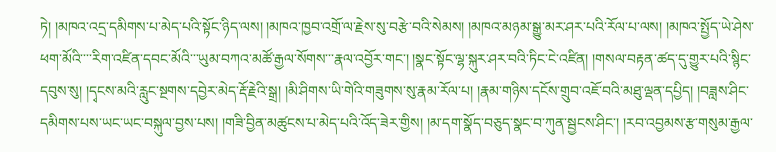ཏེ། །མཁའ་འདྲ་དམིགས་པ་མེད་པའི་སྟོང་ཉིད་ལས། །མཁའ་ཁྱབ་འགྲོ་ལ་རྗེས་སུ་བརྩེ་བའི་སེམས། །མཁའ་མཉམ་སྒྱུ་མར་ཤར་པའི་རོལ་པ་ལས། །མཁའ་སྤྱོད་ཡེ་ཤེས་ཕག་མོའི་་་་རིག་འཛིན་དབང་མོའི་་་ཡུམ་བཀའ་མཚོ་རྒྱལ་སོགས་་་རྣལ་འབྱོར་གང་། །སྣང་སྟོང་ལྷ་སྐུར་ཤར་བའི་ཏིང་ངེ་འཛིན། །གསལ་བརྟན་ཚད་དུ་གྱུར་པའི་སྙིང་དབུས་སུ། །དྭངས་མའི་རླུང་སྔགས་དབྱེར་མེད་རྡོ་རྗེའི་སྒྲ། །མི་ཤིགས་ཡི་གེའི་གཟུགས་སུ་རྣམ་རོལ་པ། །རྣམ་གཉིས་དངོས་གྲུབ་འཇོ་བའི་མཐུ་ལྡན་དཔྱིད། །བཟླས་ཤིང་དམིགས་པས་ཡང་ཡང་བསྐུལ་བྱས་པས། །གཟི་བྱིན་མཚུངས་པ་མེད་པའི་འོད་ཟེར་གྱིས། །མ་དག་སྣོད་བཅུད་སྣང་བ་ཀུན་སྦྱངས་ཤིང་། །རབ་འབྱམས་རྩ་གསུམ་རྒྱལ་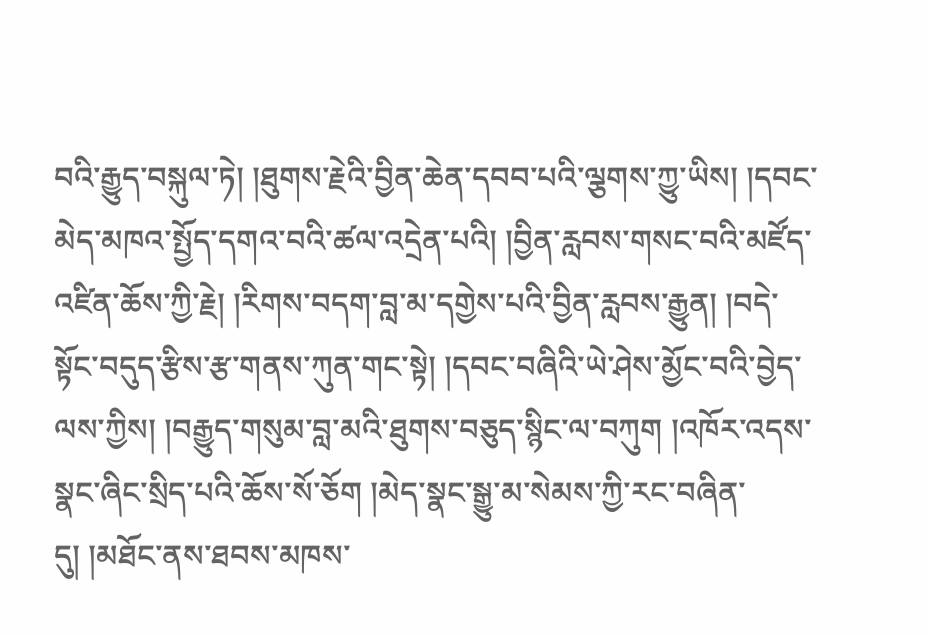བའི་རྒྱུད་བསྐུལ་ཏེ། །ཐུགས་རྗེའི་བྱིན་ཆེན་དབབ་པའི་ལྕགས་ཀྱུ་ཡིས། །དབང་མེད་མཁའ་སྤྱོད་དགའ་བའི་ཚལ་འདྲེན་པའི། །བྱིན་རླབས་གསང་བའི་མཛོད་འཛིན་ཆོས་ཀྱི་རྗེ། །རིགས་བདག་བླ་མ་དགྱེས་པའི་བྱིན་རླབས་རྒྱུན། །བདེ་སྟོང་བདུད་རྩིས་རྩ་གནས་ཀུན་གང་སྟེ། །དབང་བཞིའི་ཡེ་ཤེས་མྱོང་བའི་བྱེད་ལས་ཀྱིས། །བརྒྱུད་གསུམ་བླ་མའི་ཐུགས་བཅུད་སྙིང་ལ་བཀུག །འཁོར་འདས་སྣང་ཞིང་སྲིད་པའི་ཆོས་སོ་ཅོག །མེད་སྣང་སྒྱུ་མ་སེམས་ཀྱི་རང་བཞིན་དུ། །མཐོང་ནས་ཐབས་མཁས་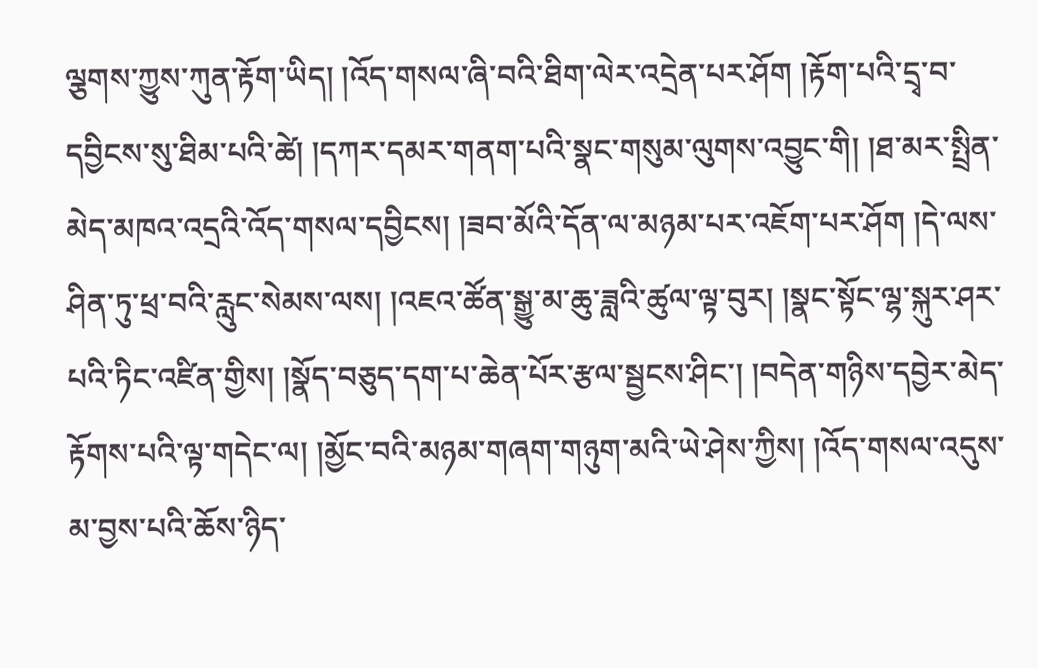ལྕགས་ཀྱུས་ཀུན་རྟོག་ཡིད། །འོད་གསལ་ཞི་བའི་ཐིག་ལེར་འདྲེན་པར་ཤོག །རྟོག་པའི་དྲྭ་བ་དབྱིངས་སུ་ཐིམ་པའི་ཚེ། །དཀར་དམར་གནག་པའི་སྣང་གསུམ་ལུགས་འབྱུང་གི། །ཐ་མར་སྤྲིན་མེད་མཁའ་འདྲའི་འོད་གསལ་དབྱིངས། །ཟབ་མོའི་དོན་ལ་མཉམ་པར་འཇོག་པར་ཤོག །དེ་ལས་ཤིན་ཏུ་ཕྲ་བའི་རླུང་སེམས་ལས། །འཇའ་ཚོན་སྒྱུ་མ་ཆུ་ཟླའི་ཚུལ་ལྟ་བུར། །སྣང་སྟོང་ལྷ་སྐུར་ཤར་པའི་ཏིང་འཛིན་གྱིས། །སྣོད་བཅུད་དག་པ་ཆེན་པོར་རྩལ་སྦྱངས་ཤིང་། །བདེན་གཉིས་དབྱེར་མེད་རྟོགས་པའི་ལྟ་གདེང་ལ། །མྱོང་བའི་མཉམ་གཞག་གཉུག་མའི་ཡེ་ཤེས་ཀྱིས། །འོད་གསལ་འདུས་མ་བྱས་པའི་ཆོས་ཉིད་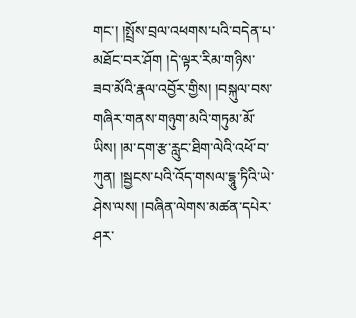གང་། །སྤྲོས་བྲལ་འཕགས་པའི་བདེན་པ་མཐོང་བར་ཤོག །དེ་ལྟར་རིམ་གཉིས་ཟབ་མོའི་རྣལ་འབྱོར་གྱིས། །བསྐུལ་བས་གཞིར་གནས་གཉུག་མའི་གཏུམ་མོ་ཡིས། །མ་དག་རྩ་རླུང་ཐིག་ལེའི་འཕོ་བ་ཀུན། །སྦྱངས་པའི་འོད་གསལ་དྷཱུ་ཏིའི་ཡེ་ཤེས་ལས། །བཞིན་ལེགས་མཚན་དཔེར་ཤར་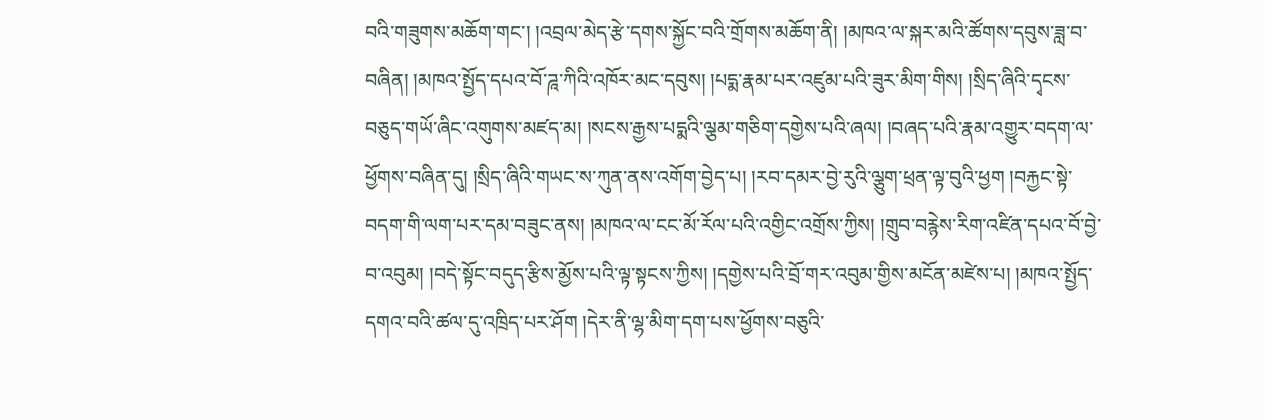བའི་གཟུགས་མཆོག་གང་། །འབྲལ་མེད་རྩེ་དགས་སྐྱོང་བའི་གྲོགས་མཆོག་ནི། །མཁའ་ལ་སྐར་མའི་ཚོགས་དབུས་ཟླ་བ་བཞིན། །མཁའ་སྤྱོད་དཔའ་བོ་ཌཱ་ཀིའི་འཁོར་མང་དབུས། །པདྨ་རྣམ་པར་འཛུམ་པའི་ཟུར་མིག་གིས། །སྲིད་ཞིའི་དྭངས་བཅུད་གཡོ་ཞིང་འགུགས་མཛད་མ། །སངས་རྒྱས་པདྨའི་ལྕམ་གཅིག་དགྱེས་པའི་ཞལ། །བཞད་པའི་རྣམ་འགྱུར་བདག་ལ་ཕྱོགས་བཞིན་དུ། །སྲིད་ཞིའི་གཡང་ས་ཀུན་ནས་འགོག་བྱེད་པ། །རབ་དམར་བྱེ་རུའི་ལྕུག་ཕྲན་ལྟ་བུའི་ཕྱག །བརྐྱང་སྟེ་བདག་གི་ལག་པར་དམ་བཟུང་ནས། །མཁའ་ལ་ངང་མོ་རོལ་པའི་འགྱིང་འགྲོས་ཀྱིས། །གྲུབ་བརྙེས་རིག་འཛིན་དཔའ་བོ་བྱེ་བ་འབུམ། །བདེ་སྟོང་བདུད་རྩིས་མྱོས་པའི་ལྟ་སྟངས་ཀྱིས། །དགྱེས་པའི་བྲོ་གར་འབུམ་གྱིས་མངོན་མཛེས་པ། །མཁའ་སྤྱོད་དགའ་བའི་ཚལ་དུ་འཁྲིད་པར་ཤོག །དེར་ནི་ལྷ་མིག་དག་པས་ཕྱོགས་བཅུའི་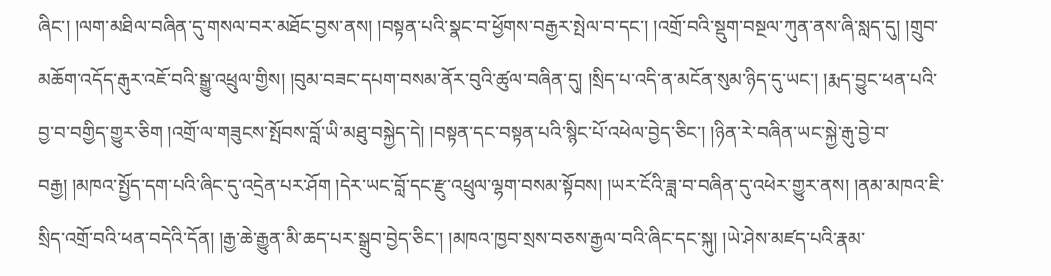ཞིང་། །ལག་མཐིལ་བཞིན་དུ་གསལ་བར་མཐོང་བྱས་ནས། །བསྟན་པའི་སྣང་བ་ཕྱོགས་བརྒྱར་སྤེལ་བ་དང་། །འགྲོ་བའི་སྡུག་བསྔལ་ཀུན་ནས་ཞི་སླད་དུ། །གྲུབ་མཆོག་འདོད་རྒུར་འཇོ་བའི་སྒྱུ་འཕྲུལ་གྱིས། །བུམ་བཟང་དཔག་བསམ་ནོར་བུའི་ཚུལ་བཞིན་དུ། །སྲིད་པ་འདི་ན་མངོན་སུམ་ཉིད་དུ་ཡང་། །རྨད་བྱུང་ཕན་པའི་བྱ་བ་བགྱིད་གྱུར་ཅིག །འགྲོ་ལ་གཟུངས་སྤོབས་བློ་ཡི་མཐུ་བསྐྱེད་དེ། །བསྟན་དང་བསྟན་པའི་སྙིང་པོ་འཕེལ་བྱེད་ཅིང་། །ཉིན་རེ་བཞིན་ཡང་སྐྱེ་རྒུ་བྱེ་བ་བརྒྱ། །མཁའ་སྤྱོད་དག་པའི་ཞིང་དུ་འདྲེན་པར་ཤོག །དེར་ཡང་བློ་དང་རྫུ་འཕྲུལ་ལྷག་བསམ་སྟོབས། །ཡར་ངོའི་ཟླ་བ་བཞིན་དུ་འཕེར་གྱུར་ནས། །ནམ་མཁའ་ཇི་སྲིད་འགྲོ་བའི་ཕན་བདེའི་དོན། །རྒྱ་ཆེ་རྒྱུན་མི་ཆད་པར་སྒྲུབ་བྱེད་ཅིང་། །མཁའ་ཁྱབ་སྲས་བཅས་རྒྱལ་བའི་ཞིང་དང་སྐུ། །ཡེ་ཤེས་མཛད་པའི་རྣམ་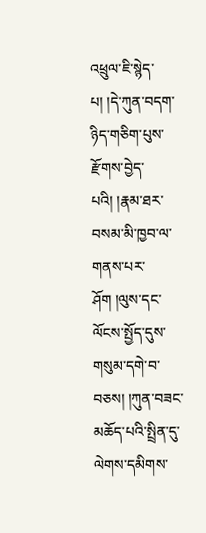འཕྲུལ་ཇི་སྙེད་པ། །དེ་ཀུན་བདག་ཉིད་གཅིག་པུས་རྫོགས་བྱེད་པའི། །རྣམ་ཐར་བསམ་མི་ཁྱབ་ལ་གནས་པར་ཤོག །ལུས་དང་ལོངས་སྤྱོད་དུས་གསུམ་དགེ་བ་བཅས། །ཀུན་བཟང་མཆོད་པའི་སྤྲིན་དུ་ལེགས་དམིགས་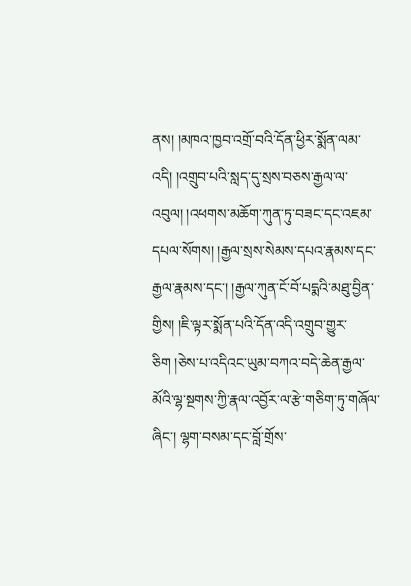ནས། །མཁའ་ཁྱབ་འགྲོ་བའི་དོན་ཕྱིར་སྨོན་ལམ་འདི། །འགྲུབ་པའི་སླད་དུ་སྲས་བཅས་རྒྱལ་ལ་འབུལ། །འཕགས་མཆོག་ཀུན་ཏུ་བཟང་དང་འཇམ་དཔལ་སོགས། །རྒྱལ་སྲས་སེམས་དཔའ་རྣམས་དང་རྒྱལ་རྣམས་དང་། །རྒྱལ་ཀུན་ངོ་བོ་པདྨའི་མཐུ་བྱིན་གྱིས། །ཇི་ལྟར་སྨོན་པའི་དོན་འདི་འགྲུབ་གྱུར་ཅིག །ཅེས་པ་འདིའང་ཡུམ་བཀའ་བདེ་ཆེན་རྒྱལ་མོའི་ལྷ་སྔགས་ཀྱི་རྣལ་འབྱོར་ལ་རྩེ་གཅིག་ཏུ་གཞོལ་ཞིང་། ལྷག་བསམ་དང་བློ་གྲོས་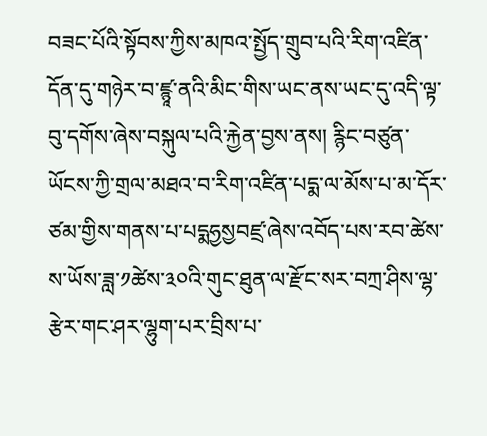བཟང་པོའི་སྟོབས་ཀྱིས་མཁའ་སྤྱོད་གྲུབ་པའི་རིག་འཛིན་དོན་དུ་གཉེར་བ་ཛྙཱ་ནའི་མིང་གིས་ཡང་ནས་ཡང་དུ་འདི་ལྟ་བུ་དགོས་ཞེས་བསྐུལ་པའི་རྐྱེན་བྱས་ནས། རྙིང་བཙུན་ཡོངས་ཀྱི་གྲལ་མཐའ་བ་རིག་འཛིན་པདྨ་ལ་མོས་པ་མ་དོར་ཙམ་གྱིས་གནས་པ་པདྨཧྱསྱབཛྲ་ཞེས་འབོད་པས་རབ་ཚེས་ས་ཡོས་ཟླ་༡ཚེས་༣༠འི་གུང་ཐུན་ལ་རྫོང་སར་བཀྲ་ཤིས་ལྷ་རྩེར་གང་ཤར་ལྷུག་པར་བྲིས་པ་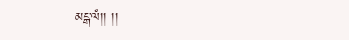མངྒ་ལཾ།། །།